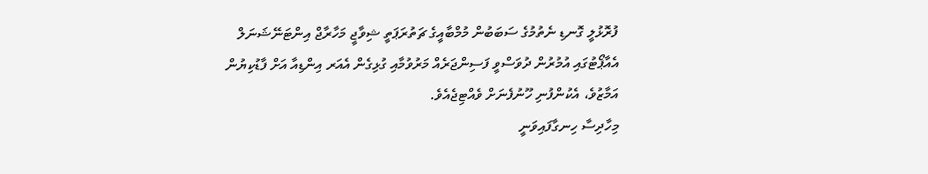ފުރޮޅުލީ ގޮނޑި ނެތުމުގެ ސަބަބުން މުމްބާއީގެ ޗަތުރަޕަތީ ޝިވާޖީ މަހާރާޖް އިންޓަނޭޝަނަލް އެއާޕޯޓުގައި އުމުރުން ދުވަސްވީ ފަސިންޖަރެއް މަރުވުމާއި ގުޅިގެން އެއަރ އިންޑިއާ އަށް ފާޑުކިޔުން އަމާޒުވެ، އެކުންފުނި ހޫނުފެނަށް ވެއްޓިޖެއެވެ.
މިހާދިސާ ހިނގާފައިވަނީ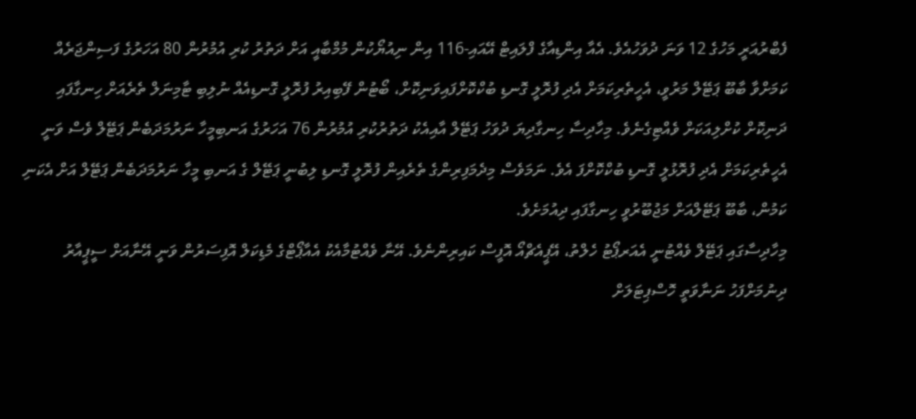ފެބްރުއަރީ މަހުގެ 12 ވަނަ ދުވަހުއެވެ. އެއާ އިންޑިއާގެ ފްލައިޓް އޭއައި-116 އިން ނިއުޔޯކުން މުމްބާއީ އަށް ދަތުރު ކުރި އުމުރުން 80 އަހަރުގެ ފަސިންޖަރެއް ކަމަށްވާ ބާބޫ ޕަޓޭލް މަރުވީ، އެހީތެރިކަމަށް އެދި ފުރޮލީ ގޮނޑި ބުކްކޮށްފައިވަނިކޮށް، ބޯޓުން ފޭބިއިރު ފުރޮލީ ގޮނޑިއެއް ނުލިބި ޓާމިނަލް ތެރެއަށް ހިނގާފައި ދަނިކޮށް ކުށްލިއަކަށް ވެއްޓިގެނެވެ. މިހާދިސާ ހިނގާދިޔަ ދުވަހު ޕަޓޭލް އާއިއެކު ދަތުރުކުރި އުމުރުން 76 އަހަރުގެ އަނބިމީހާ ނަރުމަދަބެން ޕަޓޭލް ވެސް ވަނީ އެހީތެރިކަމަށް އެދި ފުރޮޅުލީ ގޮނޑި ބުކްކޮށްފަ އެވެ. ނަމަވެސް މިދެމަފިރިންގެ ތެރެއިން ފުރޮލީ ގޮނޑި ލިބުނީ ޕަޓޭލް ގެ އަނބި މީހާ ނަރުމަދަބެން ޕަޓޭލް އަށް އެކަނި ކަމުން، ބާބޫ ޕަޓޭލްއަށް މަޖުބޫރުވީ ހިނގާފައި ދިއުމަށެވެ.
މިހާދިސާގައި ޕަޓޭލް ވެއްޓުނީ އެއަރޕޯޓު ހެލްތު، އޭޕީއެޗްއޯ އޮފީސް ކައިރިންނެވެ. އޭނާ ވެއްޓުމާއެކު އެއާޕޯޓްގެ މެޑިކަލް އޮފިސަރުން ވަނީ އޭނާއަށް ސީޕީއާރު ދިނުމަށްފަހު ނަނާވަތީ ހޮސްޕިޓަލަށް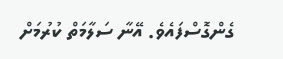ގެންގޮސްފައެވެ. އޭނާ ސަލާމަތް ކުރުމަށް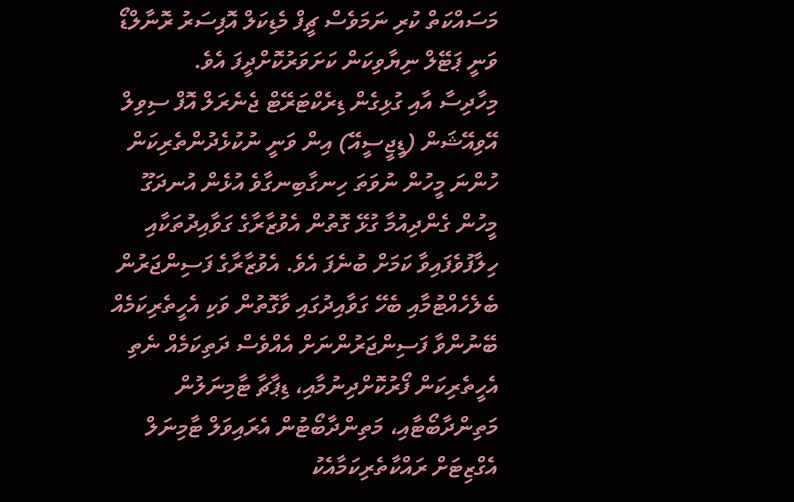މަސައްކަތް ކުރި ނަމަވެސް ޗީފް މެޑިކަލް އޮފިސަރު ރޮނާލްޑޯ ވަނީ ޕަޓޭލް ނިޔާވިކަން ކަށަވަރުކޮށްދީފަ އެވެ.
މިހާދިސާ އާއި ގުޅިގެން ޑިރެކްޓަރޭޓް ޖެނެރަލް އޮފް ސިވިލް އޭވިއޭޝަން (ޑީޖީސީއޭ) އިން ވަނީ ނުކުޅެދުންތެރިކަން ހުންނަ މީހުން ނުވަތަ ހިނގާބިނގާވެ އުޅެން އުނދަގޫ މީހުން ގެންދިއުމާ ގުޅޭ ގޮތުން އެވުޒާރާގެ ގަވާއިދުތަކާއި ހިލާފުވެފައިވާ ކަމަށް ބުނެފަ އެވެ. އެވުޒާރާގެ ފަސިންޖަރުން ބެލެހެއްޓުމާއި ބެހޭ ގަވާއިދުގައި ވާގޮތުން ވަކި އެހީތެރިކަމެއް ބޭނުންވާ ފަސިންޖަރުންނަށް އެއްވެސް ދަތިކަމެއް ނެތި އެހީތެރިކަން ފޯރުކޮށްދިނުމާއި، ޑިޕާޗާ ޓާމިނަލުން މަތިންދާބޯޓާއި، މަތިންދާބޯޓުން އެރައިވަލް ޓާމިނަލް އެގްޒިޓަށް ރައްކާތެރިކަމާއެކު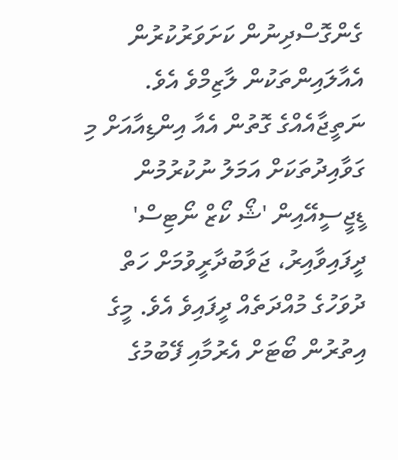ގެންގޮސްދިނުން ކަށަވަރުކުރުން އެއާލައިންތަކުން ލާޒިމްވެ އެވެ.
ނަތީޖާއެއްގެ ގޮތުން އެއާ އިންޑިއާއަށް މި ގަވާއިދުތަކަށް އަމަލު ނުކުރުމުން ޑީޖީސީއޭއިން 'ޝޯ ކޯޒް ނޯޓިސް' ދީފައިވާއިރު، ޖަވާބުދާރީވުމަށް ހަތް ދުވަހުގެ މުއްދަތެއް ދީފައިވެ އެވެ. މީގެ އިތުރުން ބޯޓަށް އެރުމާއި ފޭބުމުގެ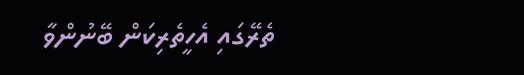ތެރޭގައި އެހީތެރިކަން ބޭނުންވާ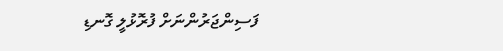ފަސިންޖަރުންނަށް ފުރޮޅުލީ ގޮނޑި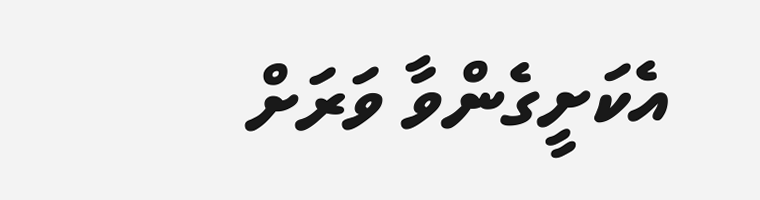އެކަށީގެންވާ ވަރަށް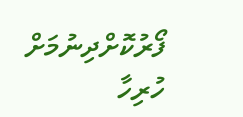ފޯރުކޮށްދިނުމަށް ހުރިހާ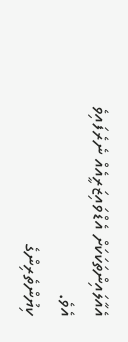އެއާލައިންތަކަކަށް އެޑްވައިޒަރީއެއް ނެރެފައިވެ އެވެ.
ކިޔުންތެރިންގެ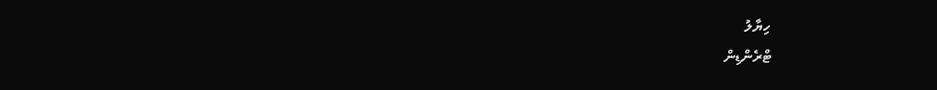ހިޔާލު
ޓްރެންޑިން